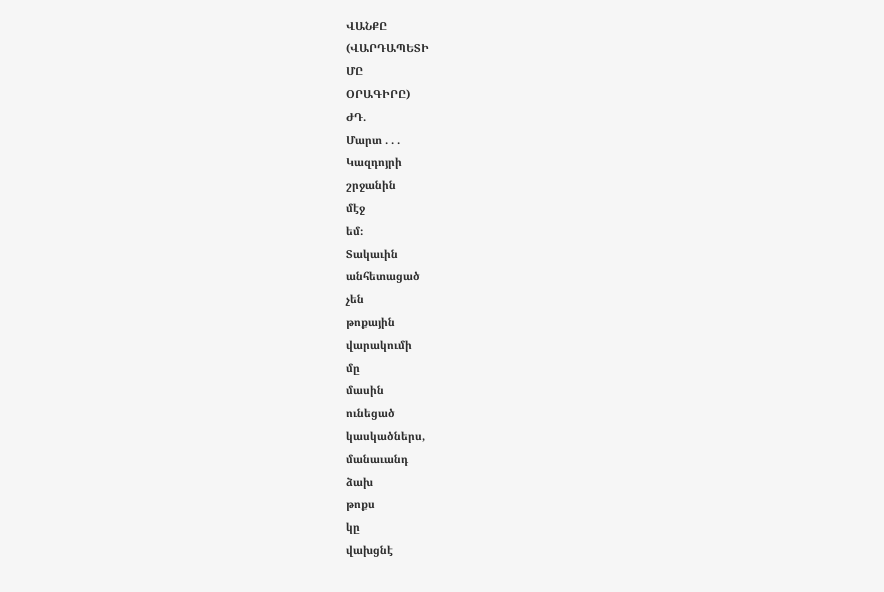ՎԱՆՔԸ
(ՎԱՐԴԱՊԵՏԻ
ՄԸ
ՕՐԱԳԻՐԸ)
ԺԴ.
Մարտ . . .
Կազդոյրի
շրջանին
մէջ
եմ։
Տակաւին
անհետացած
չեն
թոքային
վարակումի
մը
մասին
ունեցած
կասկածներս,
մանաւանդ
ձախ
թոքս
կը
վախցնէ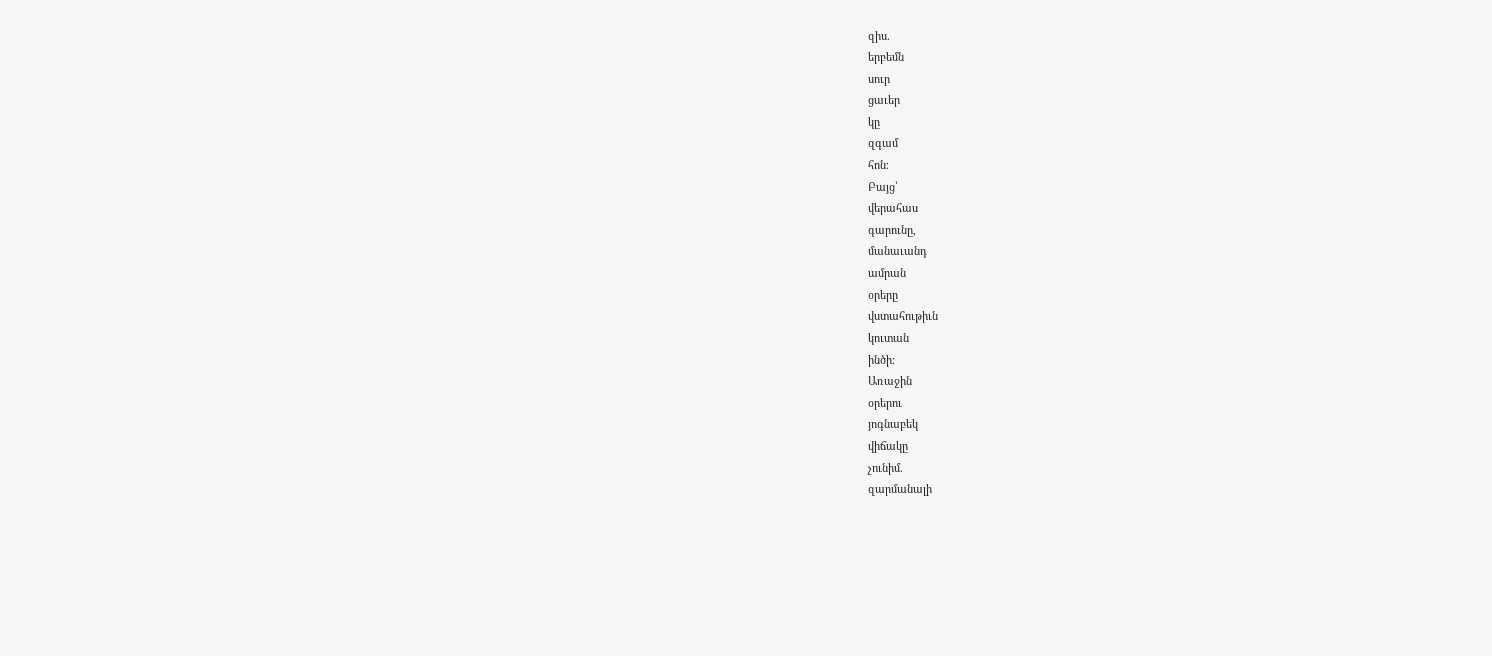զիս.
երբեմն
սուր
ցաւեր
կը
զգամ
հոն։
Բայց՝
վերահաս
գարունը,
մանաւանդ
ամրան
օրերը
վստահութիւն
կուտան
ինծի։
Առաջին
օրերու
յոգնաբեկ
վիճակը
չունիմ.
զարմանալի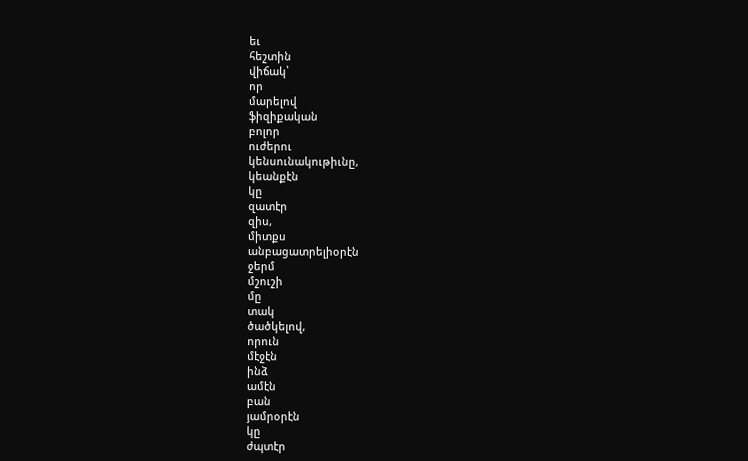եւ
հեշտին
վիճակ՝
որ
մարելով
ֆիզիքական
բոլոր
ուժերու
կենսունակութիւնը,
կեանքէն
կը
զատէր
զիս,
միտքս
անբացատրելիօրէն
ջերմ
մշուշի
մը
տակ
ծածկելով,
որուն
մէջէն
ինձ
ամէն
բան
յամրօրէն
կը
ժպտէր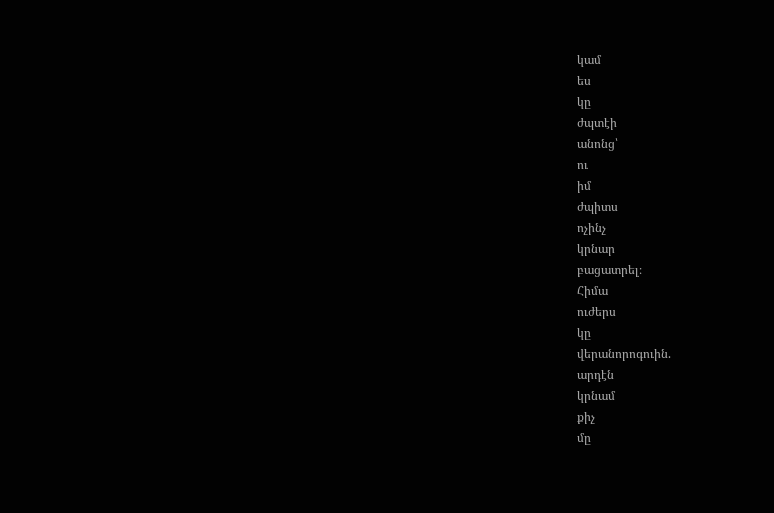կամ
ես
կը
ժպտէի
անոնց՝
ու
իմ
ժպիտս
ոչինչ
կրնար
բացատրել։
Հիմա
ուժերս
կը
վերանորոգուին.
արդէն
կրնամ
քիչ
մը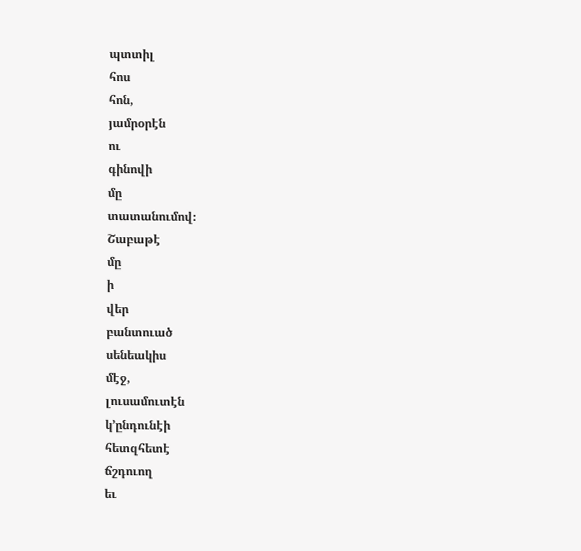պտտիլ
հոս
հոն,
յամրօրէն
ու
գինովի
մը
տատանումով։
Շաբաթէ
մը
ի
վեր
բանտուած
սենեակիս
մէջ,
լուսամուտէն
կ’ընդունէի
հետզհետէ
ճշդուող
եւ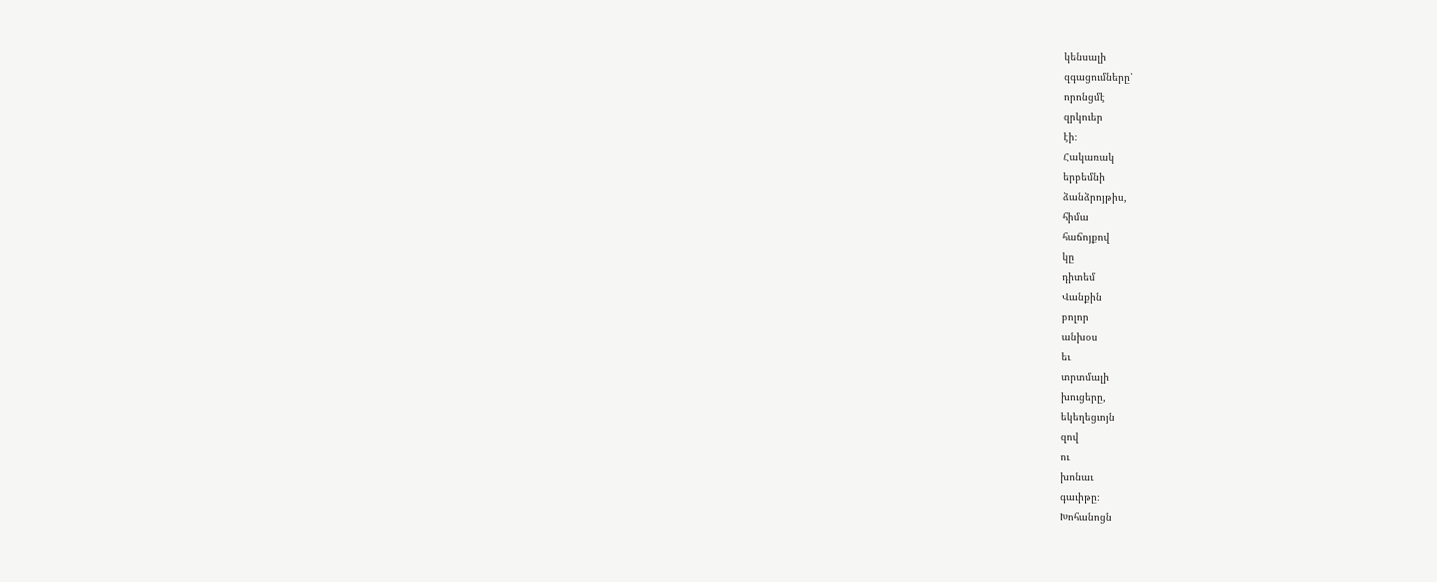կենսալի
զգացումները՝
որոնցմէ
զրկուեր
էի։
Հակառակ
երբեմնի
ձանձրոյթիս,
հիմա
հաճոյքով
կը
դիտեմ
Վանքին
բոլոր
անխօս
եւ
տրտմալի
խուցերը,
եկեղեցւոյն
զով
ու
խոնաւ
գաւիթը։
Խոհանոցն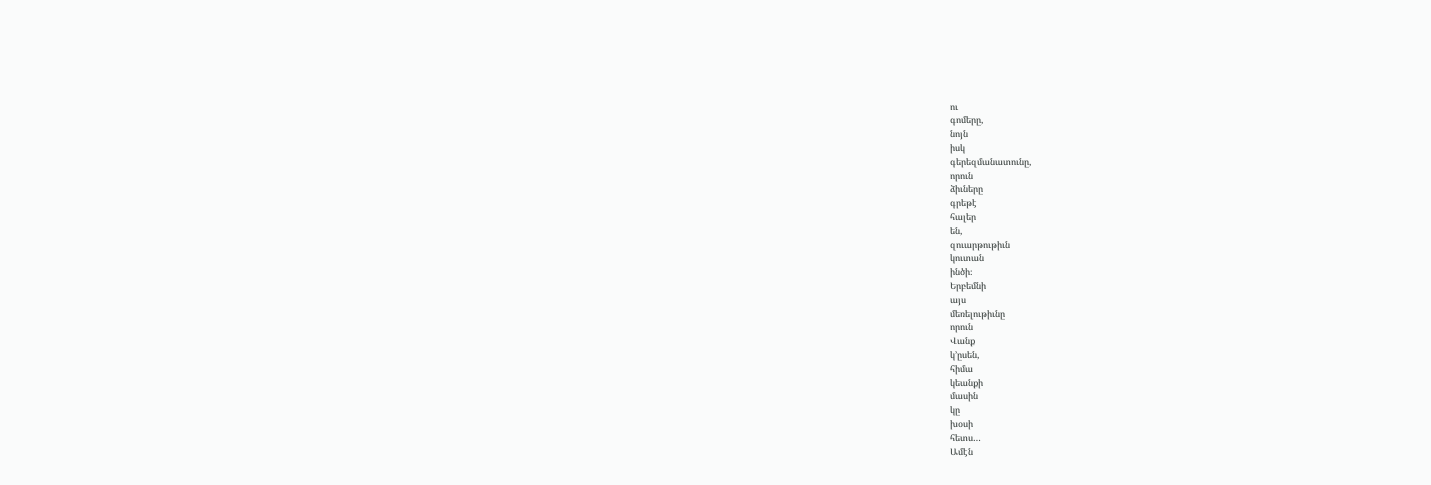ու
գոմերը,
նոյն
իսկ
գերեզմանատունը,
որուն
ձիւները
գրեթէ
հալեր
են,
զուարթութիւն
կուտան
ինծի։
Երբեմնի
այս
մեռելութիւնը
որուն
Վանք
կ’ըսեն,
հիմա
կեանքի
մասին
կը
խօսի
հետս…
Ամէն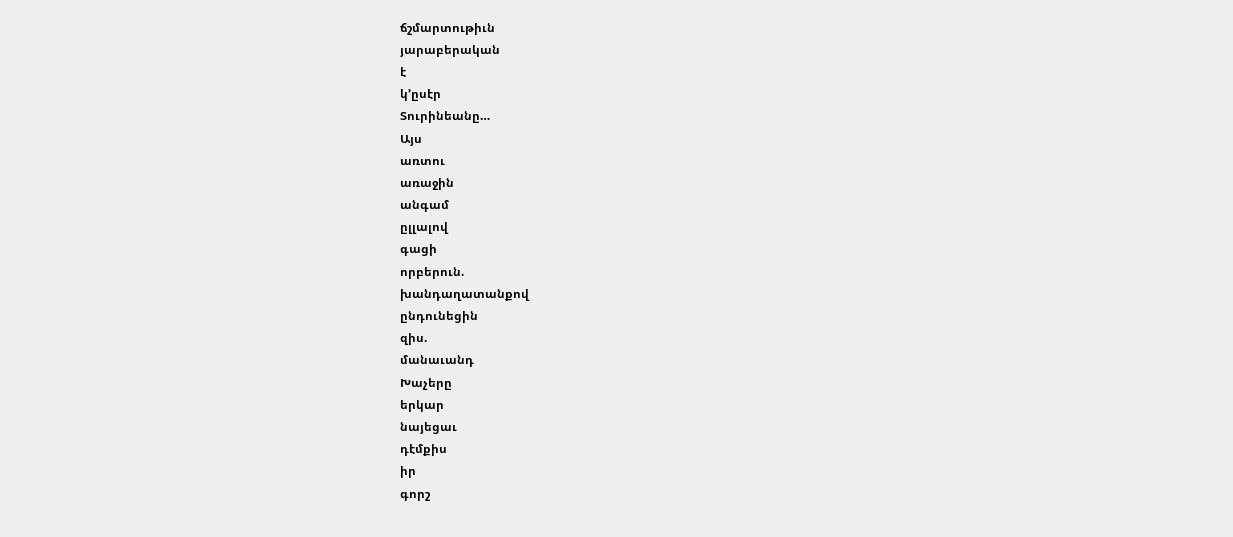ճշմարտութիւն
յարաբերական
է
կ’ըսէր
Տուրինեանը…
Այս
առտու
առաջին
անգամ
ըլլալով
գացի
որբերուն.
խանդաղատանքով
ընդունեցին
զիս.
մանաւանդ
Խաչերը
երկար
նայեցաւ
դէմքիս
իր
գորշ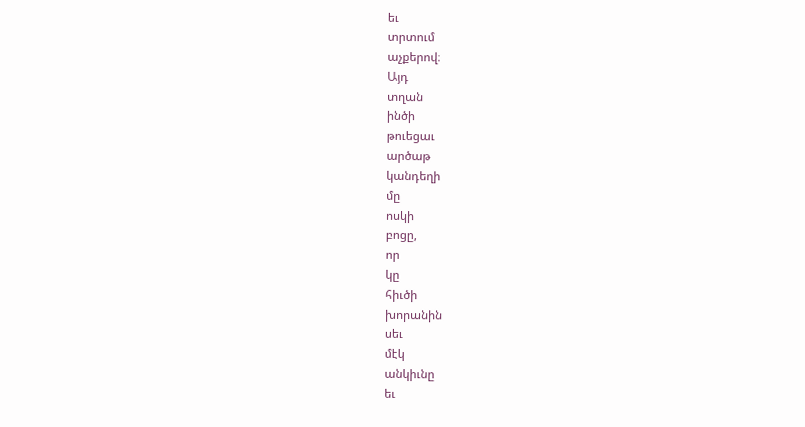եւ
տրտում
աչքերով։
Այդ
տղան
ինծի
թուեցաւ
արծաթ
կանդեղի
մը
ոսկի
բոցը,
որ
կը
հիւծի
խորանին
սեւ
մէկ
անկիւնը
եւ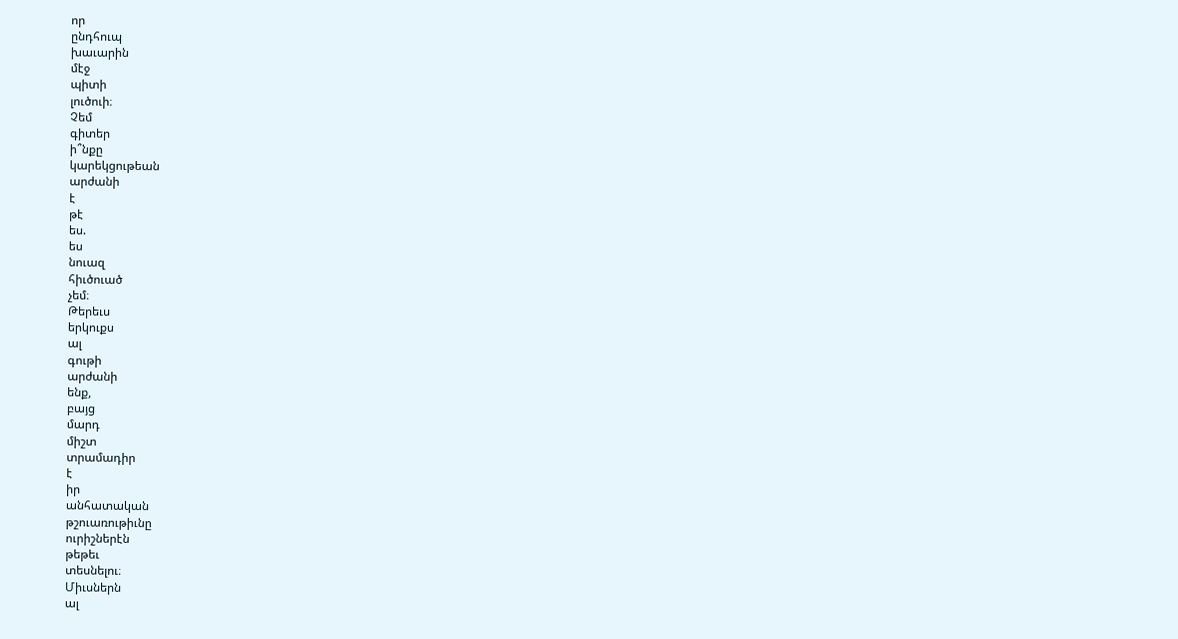որ
ընդհուպ
խաւարին
մէջ
պիտի
լուծուի։
Չեմ
գիտեր
ի՞նքը
կարեկցութեան
արժանի
է
թէ
ես.
ես
նուազ
հիւծուած
չեմ։
Թերեւս
երկուքս
ալ
գութի
արժանի
ենք,
բայց
մարդ
միշտ
տրամադիր
է
իր
անհատական
թշուառութիւնը
ուրիշներէն
թեթեւ
տեսնելու։
Միւսներն
ալ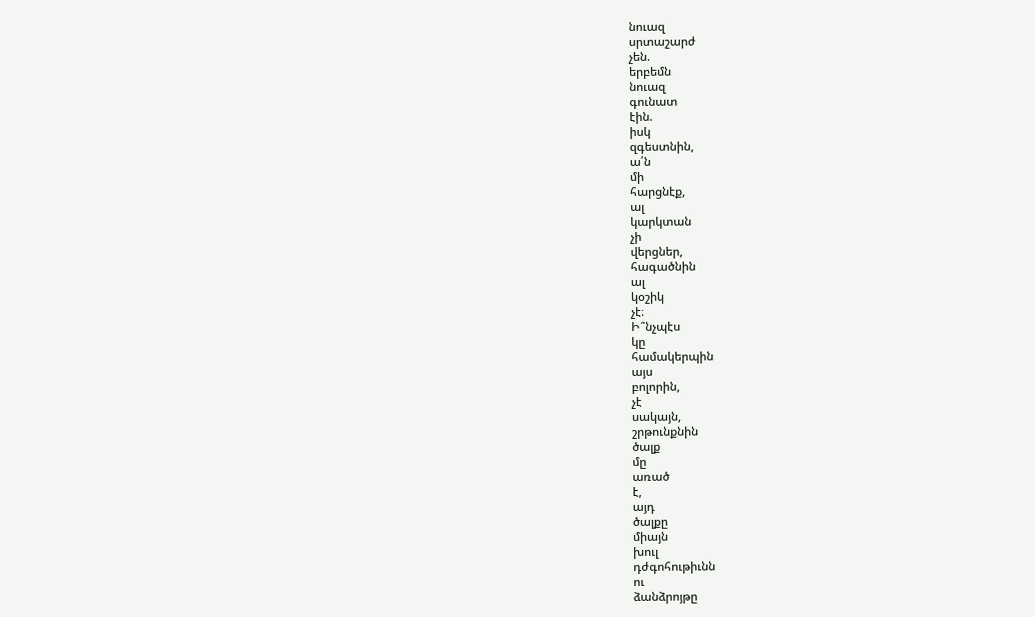նուազ
սրտաշարժ
չեն.
երբեմն
նուազ
գունատ
էին.
իսկ
զգեստնին,
ա՛ն
մի
հարցնէք,
ալ
կարկտան
չի
վերցներ,
հագածնին
ալ
կօշիկ
չէ։
Ի՞նչպէս
կը
համակերպին
այս
բոլորին,
չէ
սակայն,
շրթունքնին
ծալք
մը
առած
է,
այդ
ծալքը
միայն
խուլ
դժգոհութիւնն
ու
ձանձրոյթը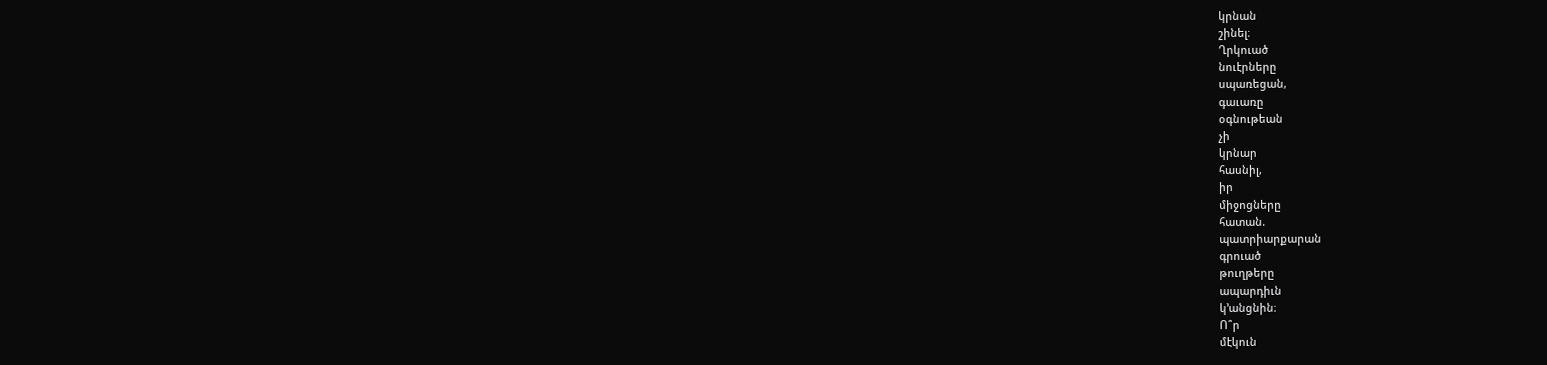կրնան
շինել։
Ղրկուած
նուէրները
սպառեցան,
գաւառը
օգնութեան
չի
կրնար
հասնիլ,
իր
միջոցները
հատան.
պատրիարքարան
գրուած
թուղթերը
ապարդիւն
կ’անցնին։
Ո՞ր
մէկուն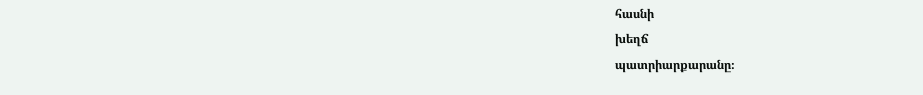հասնի
խեղճ
պատրիարքարանը։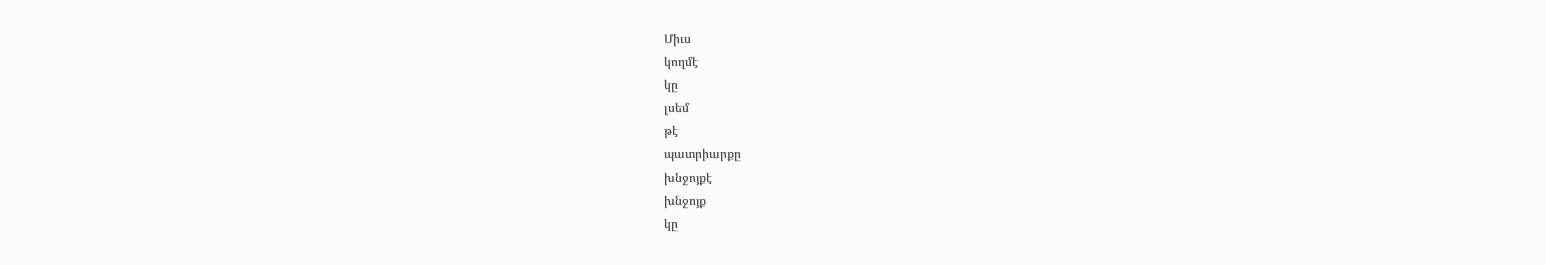Միւս
կողմէ
կը
լսեմ
թէ
պատրիարքը
խնջոյքէ
խնջոյք
կը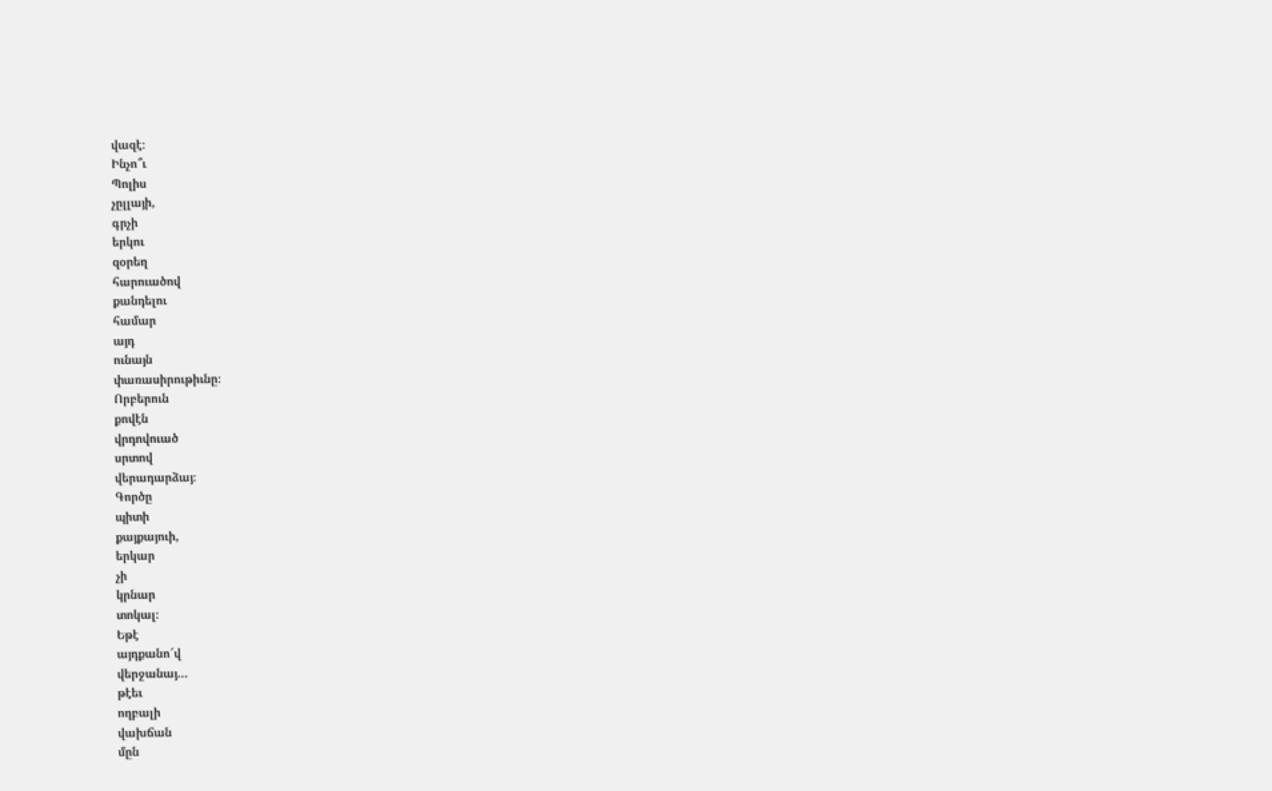վազէ։
Ինչո՞ւ
Պոլիս
չըլլայի,
գրչի
երկու
զօրեղ
հարուածով
քանդելու
համար
այդ
ունայն
փառասիրութիւնը։
Որբերուն
քովէն
վրդովուած
սրտով
վերադարձայ։
Գործը
պիտի
քայքայուի,
երկար
չի
կրնար
տոկալ։
Եթէ
այդքանո՜վ
վերջանայ…
թէեւ
ողբալի
վախճան
մըն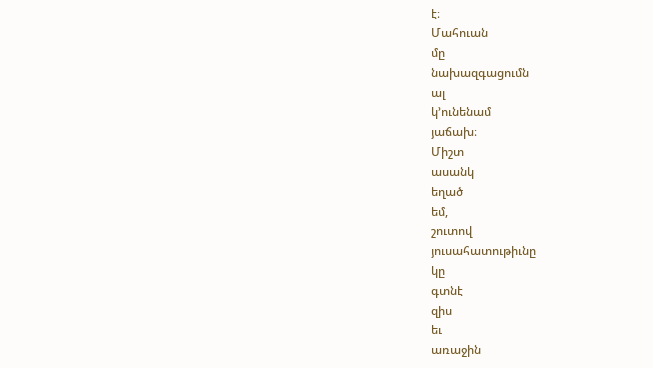է։
Մահուան
մը
նախազգացումն
ալ
կ’ունենամ
յաճախ։
Միշտ
ասանկ
եղած
եմ,
շուտով
յուսահատութիւնը
կը
գտնէ
զիս
եւ
առաջին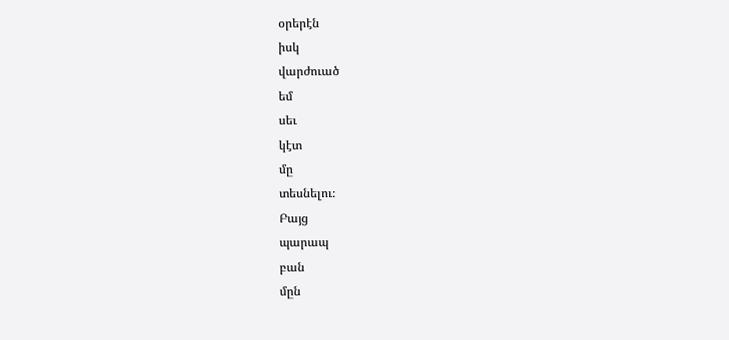օրերէն
իսկ
վարժուած
եմ
սեւ
կէտ
մը
տեսնելու։
Բայց
պարապ
բան
մըն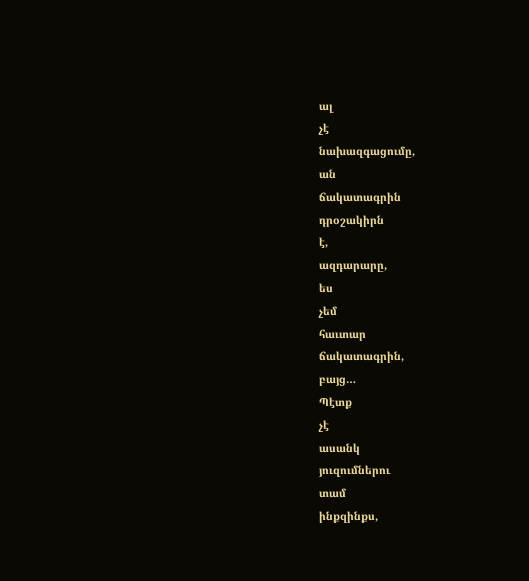ալ
չէ
նախազգացումը,
ան
ճակատագրին
դրօշակիրն
է,
ազդարարը,
ես
չեմ
հաւտար
ճակատագրին,
բայց…
Պէտք
չէ
ասանկ
յուզումներու
տամ
ինքզինքս,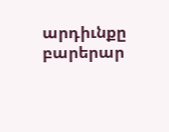արդիւնքը
բարերար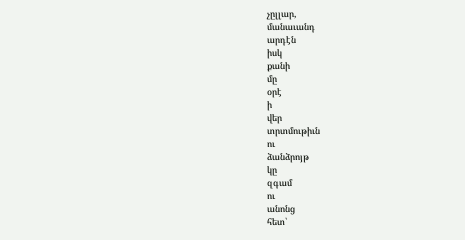չըլլար,
մանաւանդ
արդէն
իսկ
քանի
մը
օրէ
ի
վեր
տրտմութիւն
ու
ձանձրոյթ
կը
զգամ
ու
անոնց
հետ՝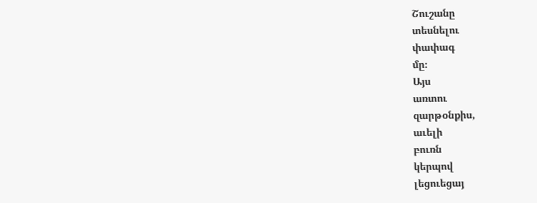Շուշանը
տեսնելու
փափագ
մը։
Այս
առտու
զարթօնքիս,
աւելի
բուռն
կերպով
լեցուեցայ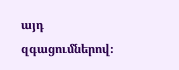այդ
զգացումներով։